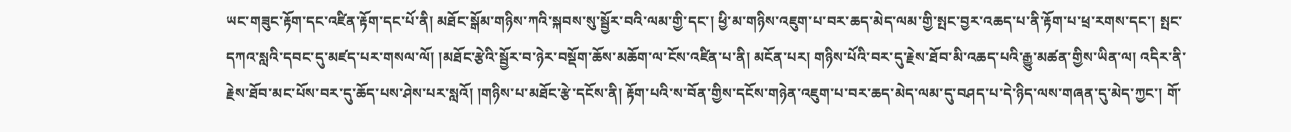ཡང་གཟུང་རྟོག་དང་འཛིན་རྟོག་དང་པོ་ནི། མཐོང་སྒོམ་གཉིས་ཀའི་སྐབས་སུ་སྦྱོར་བའི་ལམ་གྱི་དང་། ཕྱི་མ་གཉིས་འཇུག་པ་བར་ཆད་མེད་ལམ་གྱི་སྤང་བྱར་འཆད་པ་ནི་རྟོག་པ་ཕྲ་རགས་དང་། སྤང་དཀའ་སླའི་དབང་དུ་མཛད་པར་གསལ་ལོ། །མཐོང་རྩེའི་སྦྱོར་བ་ཉེར་བསྡོག་ཆོས་མཆོག་ལ་ངོས་འཛིན་པ་ནི། མངོན་པར། གཉིས་པོའི་བར་དུ་རྗེས་ཐོབ་མི་འཆད་པའི་རྒྱུ་མཚན་གྱིས་ཡིན་ལ། འདིར་ནི་རྗེས་ཐོབ་མང་པོས་བར་དུ་ཆོད་པས་ཤེས་པར་སླའོ། །གཉིས་པ་མཐོང་རྩེ་དངོས་ནི། རྟོག་པའི་ས་བོན་གྱིས་དངོས་གཉེན་འཇུག་པ་བར་ཆད་མེད་ལམ་དུ་བཤད་པ་དེ་ཉིད་ལས་གཞན་དུ་མེད་ཀྱང་། གོ་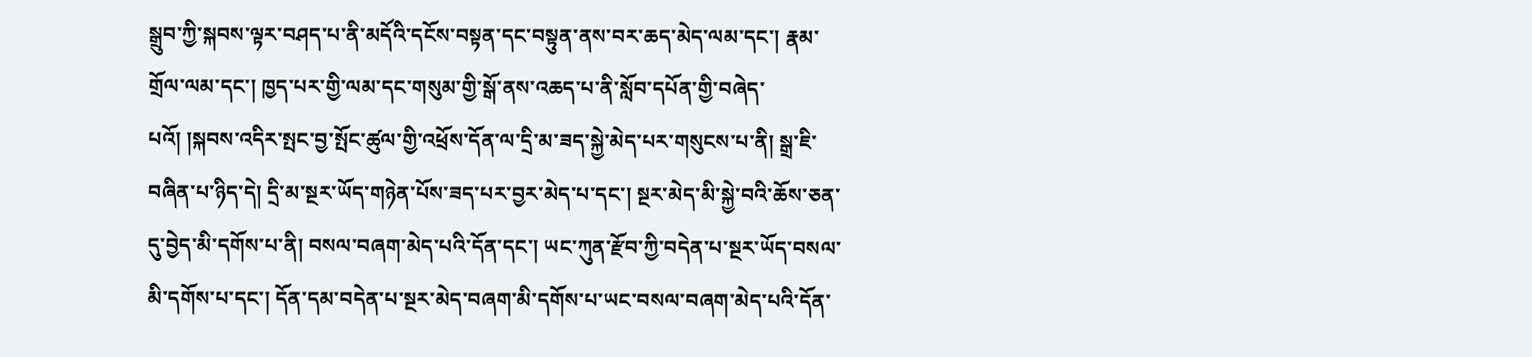སྒྲུབ་ཀྱི་སྐབས་ལྟར་བཤད་པ་ནི་མདོའི་དངོས་བསྟན་དང་བསྟུན་ནས་བར་ཆད་མེད་ལམ་དང་། རྣམ་གྲོལ་ལམ་དང་། ཁྱད་པར་གྱི་ལམ་དང་གསུམ་གྱི་སྒོ་ནས་འཆད་པ་ནི་སློབ་དཔོན་གྱི་བཞེད་པའོ། །སྐབས་འདིར་སྤང་བྱ་སྤོང་ཚུལ་གྱི་འཕྲོས་དོན་ལ་དྲི་མ་ཟད་སྐྱེ་མེད་པར་གསུངས་པ་ནི། སྒྲ་ཇི་བཞིན་པ་ཉིད་དེ། དྲི་མ་སྔར་ཡོད་གཉེན་པོས་ཟད་པར་བྱར་མེད་པ་དང་། སྔར་མེད་མི་སྐྱེ་བའི་ཆོས་ཅན་དུ་བྱེད་མི་དགོས་པ་ནི། བསལ་བཞག་མེད་པའི་དོན་དང་། ཡང་ཀུན་རྫོབ་ཀྱི་བདེན་པ་སྔར་ཡོད་བསལ་མི་དགོས་པ་དང་། དོན་དམ་བདེན་པ་སྔར་མེད་བཞག་མི་དགོས་པ་ཡང་བསལ་བཞག་མེད་པའི་དོན་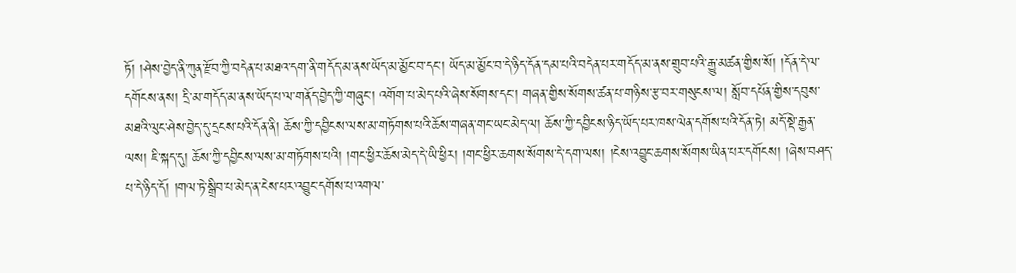ཏོ། །ཤེས་བྱེད་ནི་ཀུན་རྫོབ་ཀྱི་བདེན་པ་མཐའ་དག་ནི་གདོད་མ་ནས་ཡོད་མ་མྱོང་བ་དང་། ཡོད་མ་མྱོང་བ་དེ་ཉིད་དོན་དམ་པའི་བདེན་པར་གདོད་མ་ནས་གྲུབ་པའི་རྒྱུ་མཚན་གྱིས་སོ། །དོན་དེ་ལ་དགོངས་ནས། དྲི་མ་གདོད་མ་ནས་ཡོད་པ་ལ་གནོད་བྱེད་ཀྱི་གཞུང་། འགོག་པ་མེད་པའི་ཞེས་སོགས་དང་། གཞན་གྱིས་སོགས་ཚན་པ་གཉིས་རྩ་བར་གསུངས་ལ། སློབ་དཔོན་གྱིས་དབུས་མཐའི་ལུང་ཤེས་བྱེད་དུ་དྲངས་པའི་དོན་ནི། ཆོས་ཀྱི་དབྱིངས་ལས་མ་གཏོགས་པའི་ཆོས་གཞན་གང་ཡང་མེད་ལ། ཆོས་ཀྱི་དབྱིངས་ཉིད་ཡོད་པར་ཁས་ལེན་དགོས་པའི་དོན་ཏེ། མདོ་སྡེ་རྒྱན་ལས། ཇི་སྐད་དུ། ཆོས་ཀྱི་དབྱིངས་ལས་མ་གཏོགས་པའི། །གང་ཕྱིར་ཆོས་མེད་དེ་ཡི་ཕྱིར། །གང་ཕྱིར་ཆགས་སོགས་དེ་དག་ལས། །ངེས་འབྱུང་ཆགས་སོགས་ཡིན་པར་དགོངས། །ཞེས་བཤད་པ་དེ་ཉིད་དོ། །གལ་ཏེ་སྒྲིབ་པ་མེད་ན་ངེས་པར་འབྱུང་དགོས་པ་འགལ་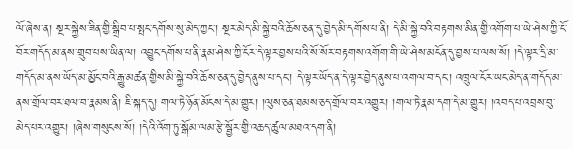ལོ་ཞེས་ན། སྔར་སྐྱེས་ཟིན་གྱི་སྒྲིབ་པ་སྤང་དགོས་སུ་མེད་ཀྱང་། སྔར་མེད་མི་སྐྱེ་བའི་ཆོས་ཅན་དུ་བྱེད་མི་དགོས་པ་ནི། དེ་མི་སྐྱེ་བའི་བརྟགས་མིན་གྱི་འགོག་པ་ཡེ་ཤེས་ཀྱི་ངོ་བོར་གདོད་མ་ནས་གྲུབ་པས་ཡིན་ལ། འབྱུང་དགོས་པ་ནི་རྣམ་ཤེས་ཀྱི་ངོར་དེ་ལྟར་བྱས་པའི་སོ་སོར་བརྟགས་འགོག་གི་ཡེ་ཤེས་མངོན་དུ་བྱས་པ་ལས་སོ། །དེ་ལྟར་དྲི་མ་གདོད་མ་ནས་ཡོད་མ་མྱོང་བའི་རྒྱུ་མཚན་གྱིས་མི་སྐྱེ་བའི་ཆོས་ཅན་དུ་བྱེད་ནུས་པ་དང་། དེ་ལྟར་ཡོད་ན་དེ་ལྟར་བྱེད་ནུས་པ་འགལ་བ་དང་། འཁྲུལ་ངོར་ཡང་མེད་ན་གདོད་མ་ནས་གྲོལ་བར་ཐལ་བ་རྣམས་ནི། ཇི་སྐད་དུ། གལ་ཏེ་ཉོན་མོངས་དེ་མ་གྱུར། །ལུས་ཅན་ཐམས་ཅད་གྲོལ་བར་འགྱུར། །གལ་ཏེ་རྣམ་དག་དེ་མ་གྱུར། །འབད་པ་འབྲས་བུ་མེད་པར་འགྱུར། །ཞེས་གསུངས་སོ། །དེའི་འོག་ཏུ་སྒོམ་ལམ་རྩེ་སྦྱོར་གྱི་འཆད་ཚུལ་མཐའ་དག་ནི།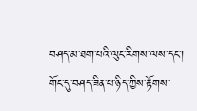བཤད་མ་ཐག་པའི་ལུང་རིགས་ལས་དང་། གོང་དུ་བཤད་ཟིན་པ་ཉིད་ཀྱིས་རྟོགས་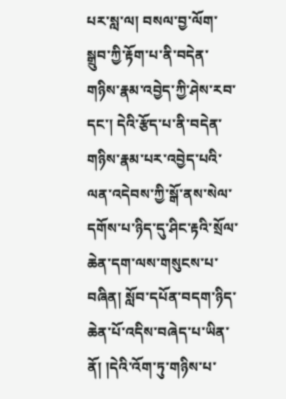པར་སླ་ལ། བསལ་བྱ་ལོག་སྒྲུབ་ཀྱི་རྟོག་པ་ནི་བདེན་གཉིས་རྣམ་འབྱེད་ཀྱི་ཤེས་རབ་དང་། དེའི་རྩོད་པ་ནི་བདེན་གཉིས་རྣམ་པར་འབྱེད་པའི་ལན་འདེབས་ཀྱི་སྒོ་ནས་སེལ་དགོས་པ་ཉིད་དུ་ཤིང་རྟའི་སྲོལ་ཆེན་དག་ལས་གསུངས་པ་བཞིན། སློབ་དཔོན་བདག་ཉིད་ཆེན་པོ་འདིས་བཞེད་པ་ཡིན་ནོ། །དེའི་འོག་ཏུ་གཉིས་པ་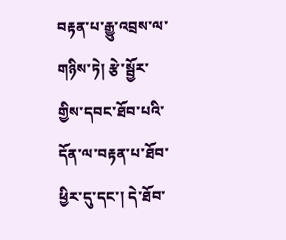བརྟན་པ་རྒྱུ་འབྲས་ལ་གཉིས་ཏེ། རྩེ་སྦྱོར་གྱིས་དབང་ཐོབ་པའི་དོན་ལ་བརྟན་པ་ཐོབ་ཕྱིར་དུ་དང་། དེ་ཐོབ་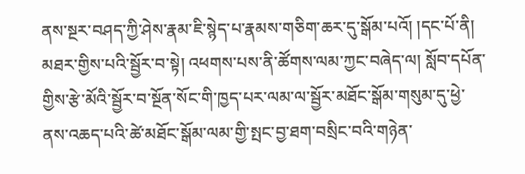ནས་སྔར་བཤད་ཀྱི་ཤེས་རྣམ་ཇི་སྙེད་པ་རྣམས་གཅིག་ཆར་དུ་སྒོམ་པའོ། །དང་པོ་ནི། མཐར་གྱིས་པའི་སྦྱོར་བ་སྟེ། འཕགས་པས་ནི་ཚོགས་ལམ་ཀྱང་བཞེད་ལ། སློབ་དཔོན་གྱིས་རྩེ་མོའི་སྦྱོར་བ་སྔོན་སོང་གི་ཁྱད་པར་ལམ་ལ་སྦྱོར་མཐོང་སྒོམ་གསུམ་དུ་ཕྱེ་ནས་འཆད་པའི་ཚེ་མཐོང་སྒོམ་ལམ་གྱི་སྤང་བྱ་ཐག་བསྲིང་བའི་གཉེན་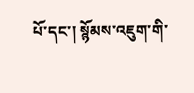པོ་དང་། སྙོམས་འཇུག་གི་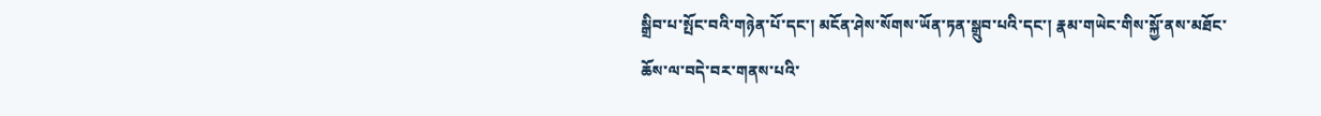སྒྲིབ་པ་སྤོང་བའི་གཉེན་པོ་དང་། མངོན་ཤེས་སོགས་ཡོན་ཏན་སྒྲུབ་པའི་དང་། རྣམ་གཡེང་གིས་སྐྱོ་ནས་མཐོང་ཆོས་ལ་བདེ་བར་གནས་པའི་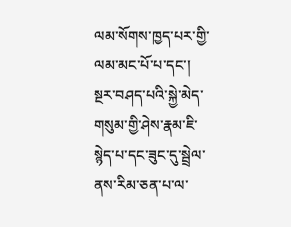ལམ་སོགས་ཁྱད་པར་གྱི་ལམ་མང་པོ་པ་དང་། སྔར་བཤད་པའི་སྐྱེ་མེད་གསུམ་གྱི་ཤེས་རྣམ་ཇི་སྙེད་པ་དང་ཟུང་དུ་སྦྲེལ་ནས་རིམ་ཅན་པ་ལ་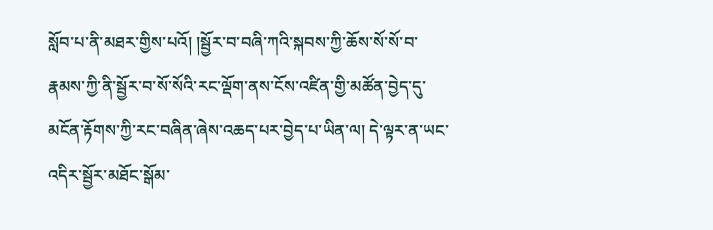སློབ་པ་ནི་མཐར་གྱིས་པའོ། །སྦྱོར་བ་བཞི་ཀའི་སྐབས་ཀྱི་ཆོས་སོ་སོ་བ་རྣམས་ཀྱི་ནི་སྦྱོར་བ་སོ་སོའི་རང་ལྡོག་ནས་ངོས་འཛིན་གྱི་མཚོན་བྱེད་དུ་མངོན་རྟོགས་ཀྱི་རང་བཞིན་ཞེས་འཆད་པར་བྱེད་པ་ཡིན་ལ། དེ་ལྟར་ན་ཡང་འདིར་སྦྱོར་མཐོང་སྒོམ་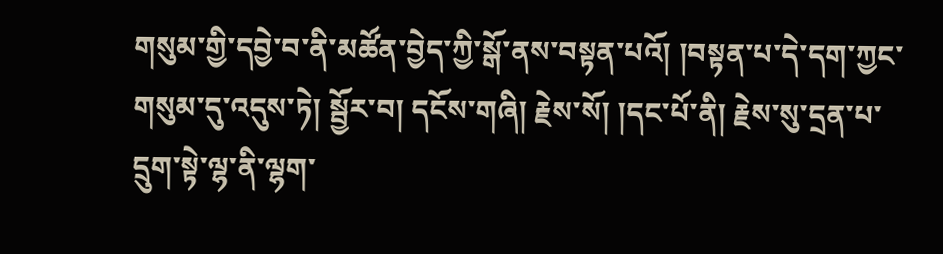གསུམ་གྱི་དབྱེ་བ་ནི་མཚོན་བྱེད་ཀྱི་སྒོ་ནས་བསྟན་པའོ། །བསྟན་པ་དེ་དག་ཀྱང་གསུམ་དུ་འདུས་ཏེ། སྦྱོར་བ། དངོས་གཞི། རྗེས་སོ། །དང་པོ་ནི། རྗེས་སུ་དྲན་པ་དྲུག་སྟེ་ལྷ་ནི་ལྷག་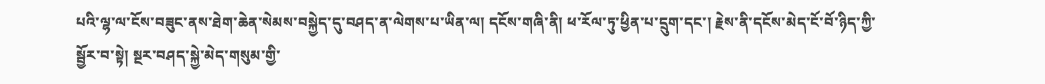པའི་ལྷ་ལ་ངོས་བཟུང་ནས་ཐེག་ཆེན་སེམས་བསྐྱེད་དུ་བཤད་ན་ལེགས་པ་ཡིན་ལ། དངོས་གཞི་ནི། ཕ་རོལ་ཏུ་ཕྱིན་པ་དྲུག་དང་། རྗེས་ནི་དངོས་མེད་ངོ་བོ་ཉིད་ཀྱི་སྦྱོར་བ་སྟེ། སྔར་བཤད་སྐྱེ་མེད་གསུམ་གྱི་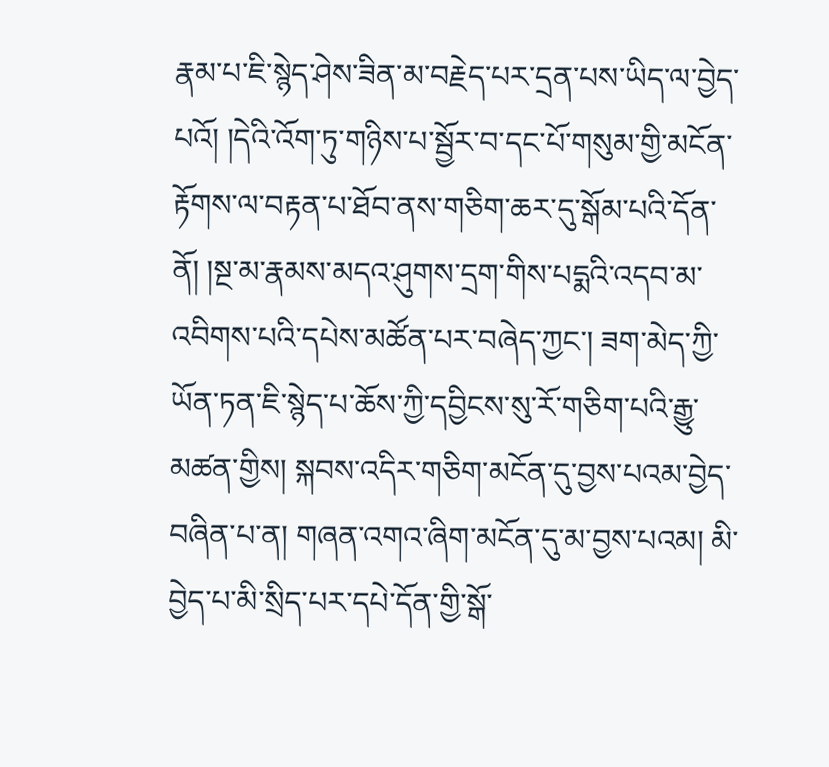རྣམ་པ་ཇི་སྙེད་ཤེས་ཟིན་མ་བརྗེད་པར་དྲན་པས་ཡིད་ལ་བྱེད་པའོ། །དེའི་འོག་ཏུ་གཉིས་པ་སྦྱོར་བ་དང་པོ་གསུམ་གྱི་མངོན་རྟོགས་ལ་བརྟན་པ་ཐོབ་ནས་གཅིག་ཆར་དུ་སྒོམ་པའི་དོན་ནོ། །སྔ་མ་རྣམས་མདའ་ཤུགས་དྲག་གིས་པདྨའི་འདབ་མ་འབིགས་པའི་དཔེས་མཚོན་པར་བཞེད་ཀྱང་། ཟག་མེད་ཀྱི་ཡོན་ཏན་ཇི་སྙེད་པ་ཆོས་ཀྱི་དབྱིངས་སུ་རོ་གཅིག་པའི་རྒྱུ་མཚན་གྱིས། སྐབས་འདིར་གཅིག་མངོན་དུ་བྱས་པའམ་བྱེད་བཞིན་པ་ན། གཞན་འགའ་ཞིག་མངོན་དུ་མ་བྱས་པའམ། མི་བྱེད་པ་མི་སྲིད་པར་དཔེ་དོན་གྱི་སྒོ་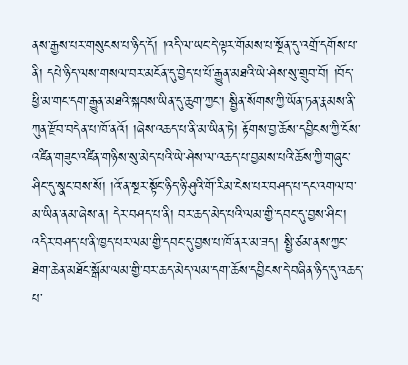ནས་རྒྱས་པར་གསུངས་པ་ཉིད་དོ། །འདི་ལ་ཡང་དེ་ལྟར་གོམས་པ་སྔོན་དུ་འགྲོ་དགོས་པ་ནི། དཔེ་ཉིད་ལས་གསལ་བར་མངོན་དུ་བྱེད་པ་པོ་རྒྱུན་མཐའི་ཡེ་ཤེས་སུ་གྲུབ་བོ། །བོད་ཕྱི་མ་གང་དག་རྒྱུན་མཐའི་སྐབས་ཡིན་དུ་ཆུག་ཀྱང་། སྦྱིན་སོགས་ཀྱི་ཡོན་ཏན་རྣམས་ནི་ཀུན་རྫོབ་བདེན་པ་ཁོ་ནའོ། །ཞེས་འཆད་པ་ནི་མ་ཡིན་ཏེ། རྟོགས་བྱ་ཆོས་དབྱིངས་ཀྱི་ངོས་འཛིན་གཟུང་འཛིན་གཉིས་སུ་མེད་པའི་ཡེ་ཤེས་ལ་འཆད་པ་བྱམས་པའི་ཆོས་ཀྱི་གཞུང་ཤིང་དུ་སྣང་བས་སོ། །འོ་ན་སྔར་སྟོང་ཉིད་ཉི་ཤུའི་གོ་རིམ་ངེས་པར་བཤད་པ་དང་འགལ་བ་མ་ཡིན་ནམ་ཞེས་ན། དེར་བཤད་པ་ནི། བར་ཆད་མེད་པའི་ལམ་གྱི་དབང་དུ་བྱས་ཤིང་། འདིར་བཤད་པ་ནི་ཁྱད་པར་ལམ་གྱི་དབང་དུ་བྱས་པ་ཁོ་ནར་མ་ཟད། སྤྱི་ཙམ་ནས་ཀྱང་ཐེག་ཆེན་མཐོང་སྒོམ་ལམ་གྱི་བར་ཆད་མེད་ལམ་དག་ཆོས་དབྱིངས་དེ་བཞིན་ཉིད་དུ་འཆད་པ་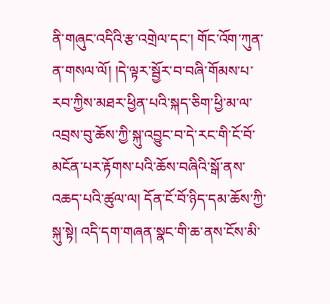ནི་གཞུང་འདིའི་རྩ་འགྲེལ་དང་། གོང་འོག་ཀུན་ན་གསལ་ལོ། །དེ་ལྟར་སྦྱོར་བ་བཞི་གོམས་པ་རབ་ཀྱིས་མཐར་ཕྱིན་པའི་སྐད་ཅིག་ཕྱི་མ་ལ་འབྲས་བུ་ཆོས་ཀྱི་སྐུ་འབྱུང་བ་དེ་རང་གི་ངོ་བོ་མངོན་པར་རྟོགས་པའི་ཆོས་བཞིའི་སྒོ་ནས་འཆད་པའི་ཚུལ་ལ། དོན་ངོ་བོ་ཉིད་དམ་ཆོས་ཀྱི་སྐུ་སྟེ། འདི་དག་གཞན་སྣང་གི་ཆ་ནས་ངོས་མི་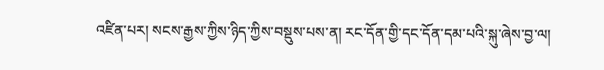འཛིན་པར། སངས་རྒྱས་ཀྱིས་ཉིད་ཀྱིས་བསྡུས་པས་ན། རང་དོན་གྱི་དང་དོན་དམ་པའི་སྐུ་ཞེས་བྱ་ལ།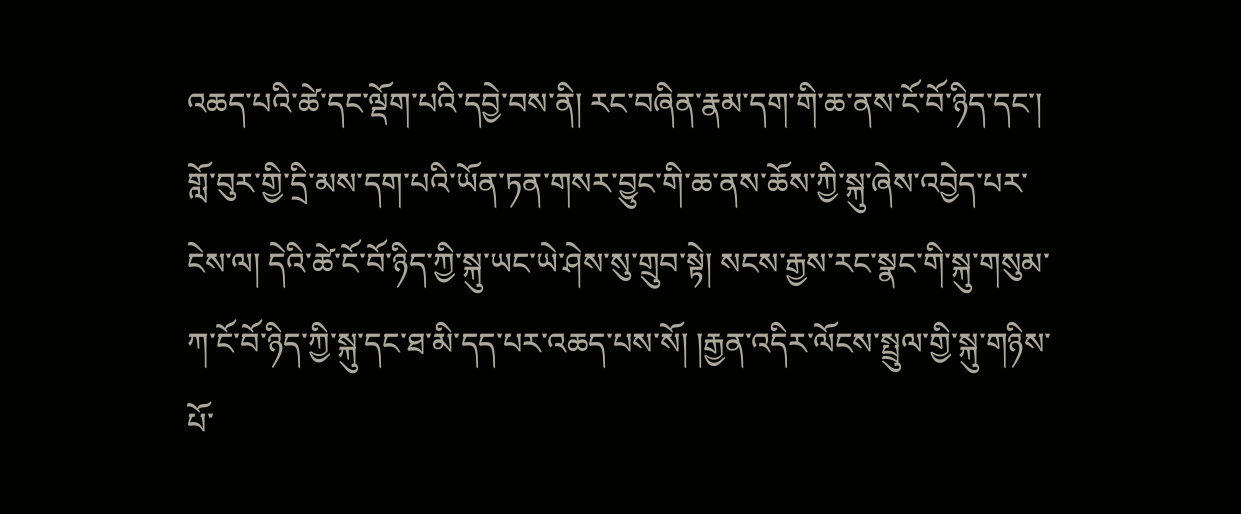འཆད་པའི་ཚེ་དང་ལྡོག་པའི་དབྱེ་བས་ནི། རང་བཞིན་རྣམ་དག་གི་ཆ་ནས་ངོ་བོ་ཉིད་དང་། གློ་བུར་གྱི་དྲི་མས་དག་པའི་ཡོན་ཏན་གསར་བྱུང་གི་ཆ་ནས་ཆོས་ཀྱི་སྐུ་ཞེས་འབྱེད་པར་ངེས་ལ། དེའི་ཚེ་ངོ་བོ་ཉིད་ཀྱི་སྐུ་ཡང་ཡེ་ཤེས་སུ་གྲུབ་སྟེ། སངས་རྒྱས་རང་སྣང་གི་སྐུ་གསུམ་ཀ་ངོ་བོ་ཉིད་ཀྱི་སྐུ་དང་ཐ་མི་དད་པར་འཆད་པས་སོ། །རྒྱན་འདིར་ལོངས་སྤྲུལ་གྱི་སྐུ་གཉིས་པོ་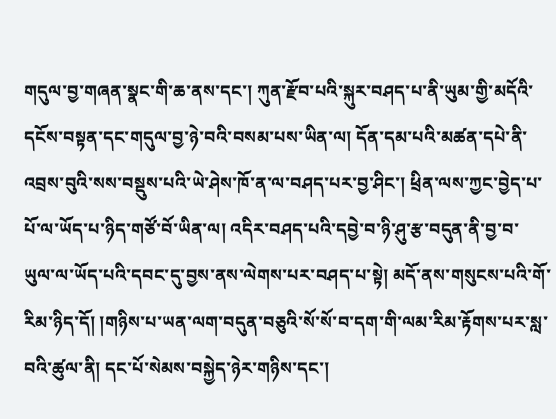གདུལ་བྱ་གཞན་སྣང་གི་ཆ་ནས་དང་། ཀུན་རྫོབ་པའི་སྐུར་བཤད་པ་ནི་ཡུམ་གྱི་མདོའི་དངོས་བསྟན་དང་གདུལ་བྱ་ཉེ་བའི་བསམ་པས་ཡིན་ལ། དོན་དམ་པའི་མཚན་དཔེ་ནི་འབྲས་བུའི་སས་བསྡུས་པའི་ཡེ་ཤེས་ཁོ་ན་ལ་བཤད་པར་བྱ་ཤིང་། ཕྲིན་ལས་ཀྱང་བྱེད་པ་པོ་ལ་ཡོད་པ་ཉིད་གཙོ་བོ་ཡིན་ལ། འདིར་བཤད་པའི་དབྱེ་བ་ཉི་ཤུ་རྩ་བདུན་ནི་བྱ་བ་ཡུལ་ལ་ཡོད་པའི་དབང་དུ་བྱས་ནས་ལེགས་པར་བཤད་པ་སྟེ། མདོ་ནས་གསུངས་པའི་གོ་རིམ་ཉིད་དོ། །གཉིས་པ་ཡན་ལག་བདུན་བཅུའི་སོ་སོ་བ་དག་གི་ལམ་རིམ་རྟོགས་པར་སླ་བའི་ཚུལ་ནི། དང་པོ་སེམས་བསྐྱེད་ཉེར་གཉིས་དང་།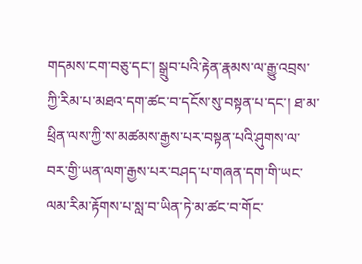གདམས་ངག་བཅུ་དང་། སྒྲུབ་པའི་རྟེན་རྣམས་ལ་རྒྱུ་འབྲས་ཀྱི་རིམ་པ་མཐའ་དག་ཚང་བ་དངོས་སུ་བསྟན་པ་དང་། ཐ་མ་ཕྲིན་ལས་ཀྱི་ས་མཚམས་རྒྱས་པར་བསྟན་པའི་ཤུགས་ལ་བར་གྱི་ཡན་ལག་རྒྱས་པར་བཤད་པ་གཞན་དག་གི་ཡང་ལམ་རིམ་རྟོགས་པ་སླ་བ་ཡིན་ཏེ་མ་ཚང་བ་གོང་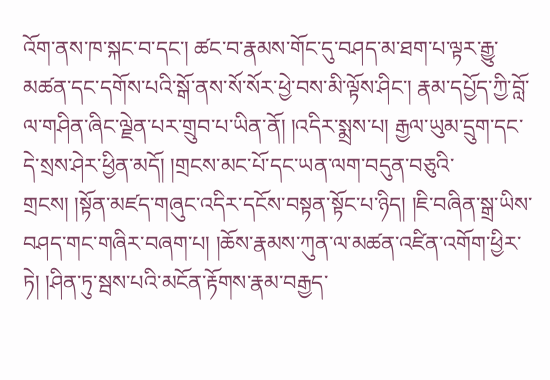འོག་ནས་ཁ་སྐང་བ་དང་། ཚང་བ་རྣམས་གོང་དུ་བཤད་མ་ཐག་པ་ལྟར་རྒྱུ་མཚན་དང་དགོས་པའི་སྒོ་ནས་སོ་སོར་ཕྱེ་བས་མི་ལྟོས་ཤིང་། རྣམ་དཔྱོད་ཀྱི་བློ་ལ་གཤིན་ཞིང་ལྗེན་པར་གྲུབ་པ་ཡིན་ནོ། །འདིར་སྨྲས་པ། རྒྱལ་ཡུམ་དྲུག་དང་དེ་སྲས་ཤེར་ཕྱིན་མདོ། །གྲངས་མང་པོ་དང་ཡན་ལག་བདུན་བཅུའི་གྲངས། །སྟོན་མཛད་གཞུང་འདིར་དངོས་བསྟན་སྟོང་པ་ཉིད། །ཇི་བཞིན་སྒྲ་ཡིས་བཤད་གང་གཞིར་བཞག་པ། །ཆོས་རྣམས་ཀུན་ལ་མཚན་འཛིན་འགོག་ཕྱིར་ཏེ། །ཤིན་ཏུ་སྦས་པའི་མངོན་རྟོགས་རྣམ་བརྒྱད་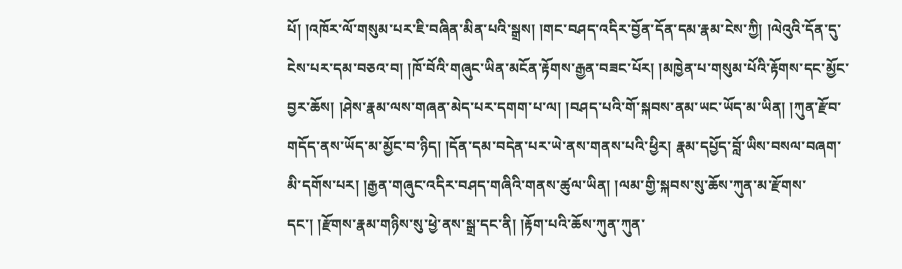པོ། །འཁོར་ལོ་གསུམ་པར་ཇི་བཞིན་མིན་པའི་སྒྲས། །གང་བཤད་འདིར་བྱོན་དོན་དམ་རྣམ་ངེས་ཀྱི། །ལེའུའི་དོན་དུ་ངེས་པར་དམ་བཅའ་བ། །ཁོ་བོའི་གཞུང་ཡིན་མངོན་རྟོགས་རྒྱན་བཟང་པོར། །མཁྱེན་པ་གསུམ་པོའི་རྟོགས་དང་མྱོང་བྱར་ཆོས། །ཤེས་རྣམ་ལས་གཞན་མེད་པར་དགག་པ་ལ། །བཤད་པའི་གོ་སྐབས་ནམ་ཡང་ཡོད་མ་ཡིན། །ཀུན་རྫོབ་གདོད་ནས་ཡོད་མ་མྱོང་བ་ཉིད། །དོན་དམ་བདེན་པར་ཡེ་ནས་གནས་པའི་ཕྱིར། རྣམ་དཔྱོད་བློ་ཡིས་བསལ་བཞག་མི་དགོས་པར། །རྒྱན་གཞུང་འདིར་བཤད་གཞིའི་གནས་ཚུལ་ཡིན། །ལམ་གྱི་སྐབས་སུ་ཆོས་ཀུན་མ་རྫོགས་དང་། །རྫོགས་རྣམ་གཉིས་སུ་ཕྱེ་ནས་སྒྲ་དང་ནི། །རྟོག་པའི་ཆོས་ཀུན་ཀུན་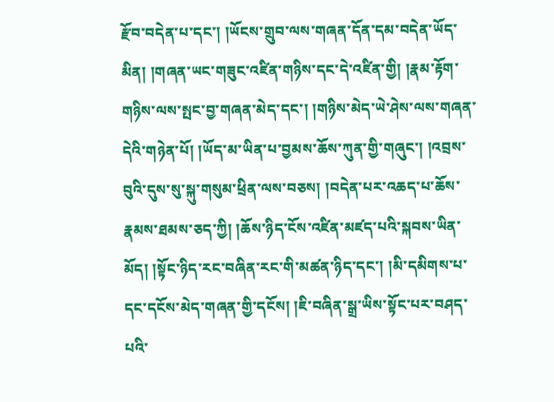རྫོབ་བདེན་པ་དང་། །ཡོངས་གྲུབ་ལས་གཞན་དོན་དམ་བདེན་ཡོད་མིན། །གཞན་ཡང་གཟུང་འཛིན་གཉིས་དང་དེ་འཛིན་གྱི། །རྣམ་རྟོག་གཉིས་ལས་སྤང་བྱ་གཞན་མེད་དང་། །གཉིས་མེད་ཡེ་ཤེས་ལས་གཞན་དེའི་གཉེན་པོ། །ཡོད་མ་ཡིན་པ་བྱམས་ཆོས་ཀུན་གྱི་གཞུང་། །འབྲས་བུའི་དུས་སུ་སྐུ་གསུམ་ཕྲིན་ལས་བཅས། །བདེན་པར་འཆད་པ་ཆོས་རྣམས་ཐམས་ཅད་ཀྱི། །ཆོས་ཉིད་ངོས་འཛིན་མཛད་པའི་སྐབས་ཡིན་མོད། །སྟོང་ཉིད་རང་བཞིན་རང་གི་མཚན་ཉིད་དང་། །མི་དམིགས་པ་དང་དངོས་མེད་གཞན་གྱི་དངོས། །ཇི་བཞིན་སྒྲ་ཡིས་སྟོང་པར་བཤད་པའི་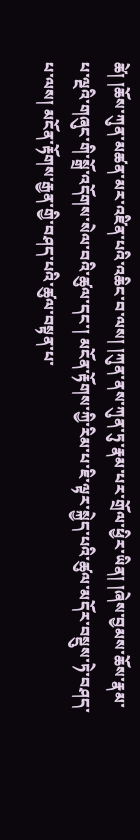ཚེ། །ཆོས་ཀུན་མཚན་མར་འཛིན་པའི་འཆིང་བ་ལས། །ཀུན་ནས་ཀུན་ཏུ་རྣམ་པར་གྲོལ་ཕྱིར་ཡིན། །ཞེས་བྱམས་ཆོས་རྣམ་པ་ལྔའི་གཞུང་གི་སྒྲོ་འདོགས་སེལ་བའི་ཚུལ་དང་། མངོན་རྟོགས་ཀྱི་རིམ་པ་ཇི་ལྟར་སྐྱེད་པའི་ཚུལ་མདོར་བསྡུས་ཏེ་བཤད་པ་ལས། མངོན་རྟོགས་རྒྱན་གྱི་བཤད་པའི་ཚུལ་བསྟན་པ་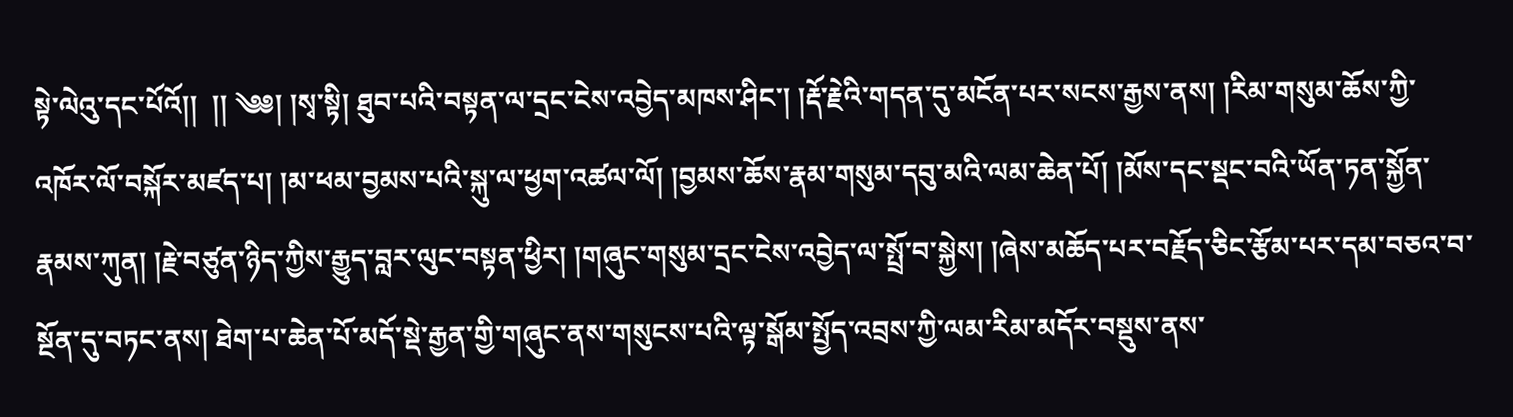སྟེ་ལེའུ་དང་པོའོ།།  །། ༄༅། །སྭ་སྟི། ཐུབ་པའི་བསྟན་ལ་དྲང་ངེས་འབྱེད་མཁས་ཤིང་། །རྡོ་རྗེའི་གདན་དུ་མངོན་པར་སངས་རྒྱས་ནས། །རིམ་གསུམ་ཆོས་ཀྱི་འཁོར་ལོ་བསྐོར་མཛད་པ། །མ་ཕམ་བྱམས་པའི་སྐུ་ལ་ཕྱག་འཚལ་ལོ། །བྱམས་ཆོས་རྣམ་གསུམ་དབུ་མའི་ལམ་ཆེན་པོ། །མོས་དང་སྡང་བའི་ཡོན་ཏན་སྐྱོན་རྣམས་ཀུན། །རྗེ་བཙུན་ཉིད་ཀྱིས་རྒྱུད་བླར་ལུང་བསྟན་ཕྱིར། །གཞུང་གསུམ་དྲང་ངེས་འབྱེད་ལ་སྤྲོ་བ་སྐྱེས། །ཞེས་མཆོད་པར་བརྗོད་ཅིང་རྩོམ་པར་དམ་བཅའ་བ་སྔོན་དུ་བཏང་ནས། ཐེག་པ་ཆེན་པོ་མདོ་སྡེ་རྒྱན་གྱི་གཞུང་ནས་གསུངས་པའི་ལྟ་སྒོམ་སྤྱོད་འབྲས་ཀྱི་ལམ་རིམ་མདོར་བསྡུས་ནས་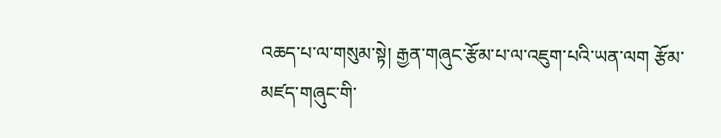འཆད་པ་ལ་གསུམ་སྟེ། རྒྱན་གཞུང་རྩོམ་པ་ལ་འཇུག་པའི་ཡན་ལག རྩོམ་མཛད་གཞུང་གི་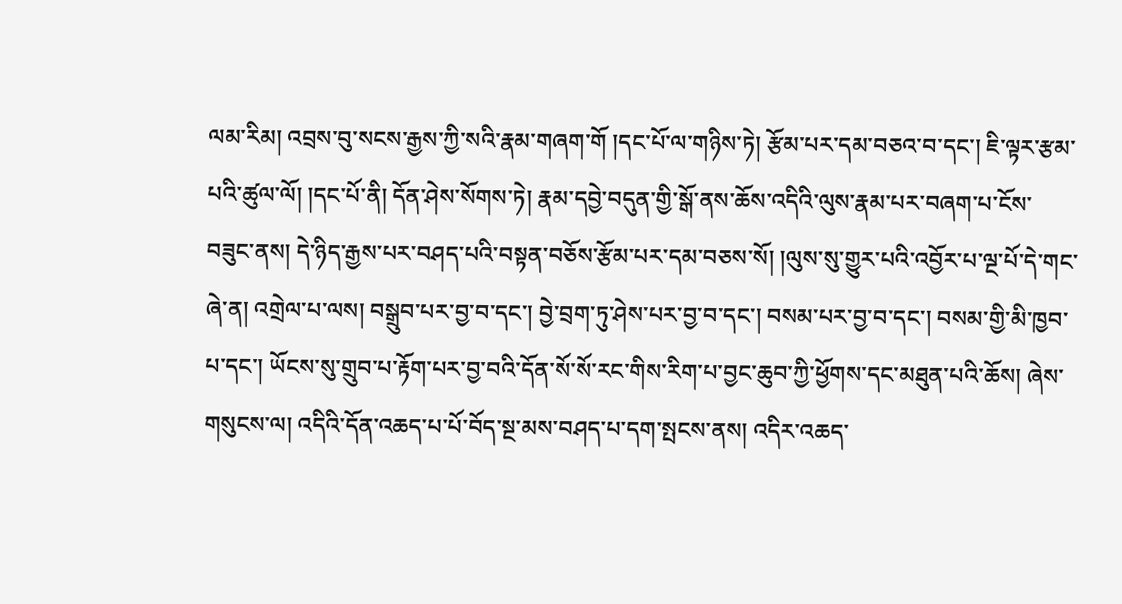ལམ་རིམ། འབྲས་བུ་སངས་རྒྱས་ཀྱི་སའི་རྣམ་གཞག་གོ །དང་པོ་ལ་གཉིས་ཏེ། རྩོམ་པར་དམ་བཅའ་བ་དང་། ཇི་ལྟར་རྩམ་པའི་ཚུལ་ལོ། །དང་པོ་ནི། དོན་ཤེས་སོགས་ཏེ། རྣམ་དབྱེ་བདུན་གྱི་སྒོ་ནས་ཆོས་འདིའི་ལུས་རྣམ་པར་བཞག་པ་ངོས་བཟུང་ནས། དེ་ཉིད་རྒྱས་པར་བཤད་པའི་བསྟན་བཅོས་རྩོམ་པར་དམ་བཅས་སོ། །ལུས་སུ་གྱུར་པའི་འབྱོར་པ་ལྔ་པོ་དེ་གང་ཞེ་ན། འགྲེལ་པ་ལས། བསྒྲུབ་པར་བྱ་བ་དང་། བྱེ་བྲག་ཏུ་ཤེས་པར་བྱ་བ་དང་། བསམ་པར་བྱ་བ་དང་། བསམ་གྱི་མི་ཁྱབ་པ་དང་། ཡོངས་སུ་གྲུབ་པ་རྟོག་པར་བྱ་བའི་དོན་སོ་སོ་རང་གིས་རིག་པ་བྱང་ཆུབ་ཀྱི་ཕྱོགས་དང་མཐུན་པའི་ཆོས། ཞེས་གསུངས་ལ། འདིའི་དོན་འཆད་པ་པོ་བོད་སྔ་མས་བཤད་པ་དག་སྤངས་ནས། འདིར་འཆད་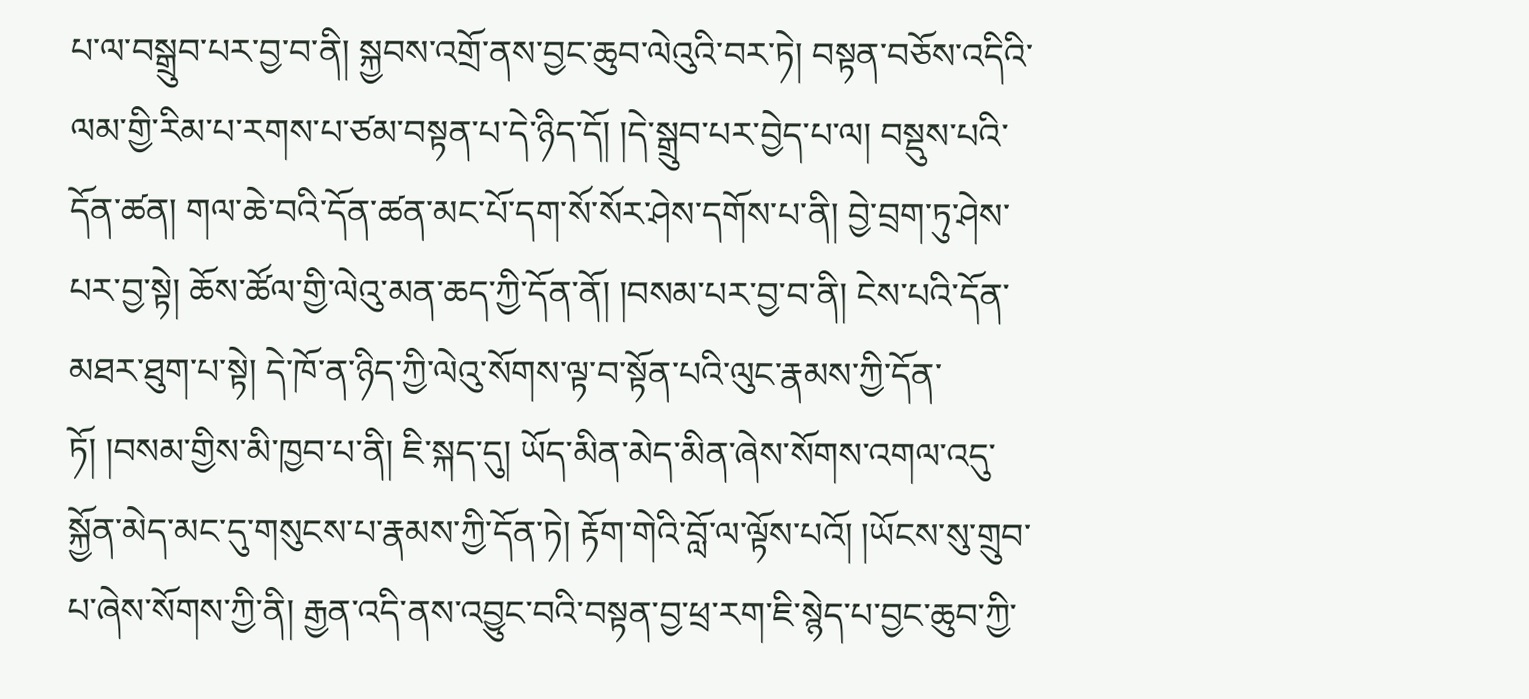པ་ལ་བསྒྲུབ་པར་བྱ་བ་ནི། སྐྱབས་འགྲོ་ནས་བྱང་ཆུབ་ལེའུའི་བར་ཏེ། བསྟན་བཅོས་འདིའི་ལམ་གྱི་རིམ་པ་རགས་པ་ཙམ་བསྟན་པ་དེ་ཉིད་དོ། །དེ་སྒྲུབ་པར་བྱེད་པ་ལ། བསྡུས་པའི་དོན་ཚན། གལ་ཆེ་བའི་དོན་ཚན་མང་པོ་དག་སོ་སོར་ཤེས་དགོས་པ་ནི། བྱེ་བྲག་ཏུ་ཤེས་པར་བྱ་སྟེ། ཆོས་ཚོལ་གྱི་ལེའུ་མན་ཆད་ཀྱི་དོན་ནོ། །བསམ་པར་བྱ་བ་ནི། ངེས་པའི་དོན་མཐར་ཐུག་པ་སྟེ། དེ་ཁོ་ན་ཉིད་ཀྱི་ལེའུ་སོགས་ལྟ་བ་སྟོན་པའི་ལུང་རྣམས་ཀྱི་དོན་ཏོ། །བསམ་གྱིས་མི་ཁྱབ་པ་ནི། ཇི་སྐད་དུ། ཡོད་མིན་མེད་མིན་ཞེས་སོགས་འགལ་འདུ་སྐྱོན་མེད་མང་དུ་གསུངས་པ་རྣམས་ཀྱི་དོན་ཏེ། རྟོག་གེའི་བློ་ལ་ལྟོས་པའོ། །ཡོངས་སུ་གྲུབ་པ་ཞེས་སོགས་ཀྱི་ནི། རྒྱན་འདི་ནས་འབྱུང་བའི་བསྟན་བྱ་ཕྲ་རག་ཇི་སྙེད་པ་བྱང་ཆུབ་ཀྱི་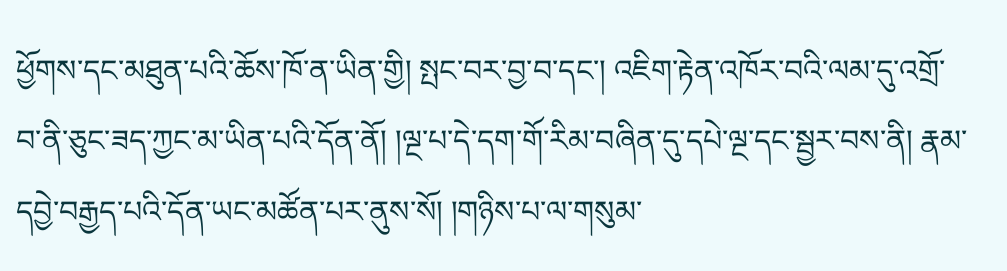ཕྱོགས་དང་མཐུན་པའི་ཆོས་ཁོ་ན་ཡིན་གྱི། སྤང་བར་བྱ་བ་དང་། འཇིག་རྟེན་འཁོར་བའི་ལམ་དུ་འགྲོ་བ་ནི་ཅུང་ཟད་ཀྱང་མ་ཡིན་པའི་དོན་ནོ། །ལྔ་པ་དེ་དག་གོ་རིམ་བཞིན་དུ་དཔེ་ལྔ་དང་སྦྱར་བས་ནི། རྣམ་དབྱེ་བརྒྱད་པའི་དོན་ཡང་མཚོན་པར་ནུས་སོ། །གཉིས་པ་ལ་གསུམ་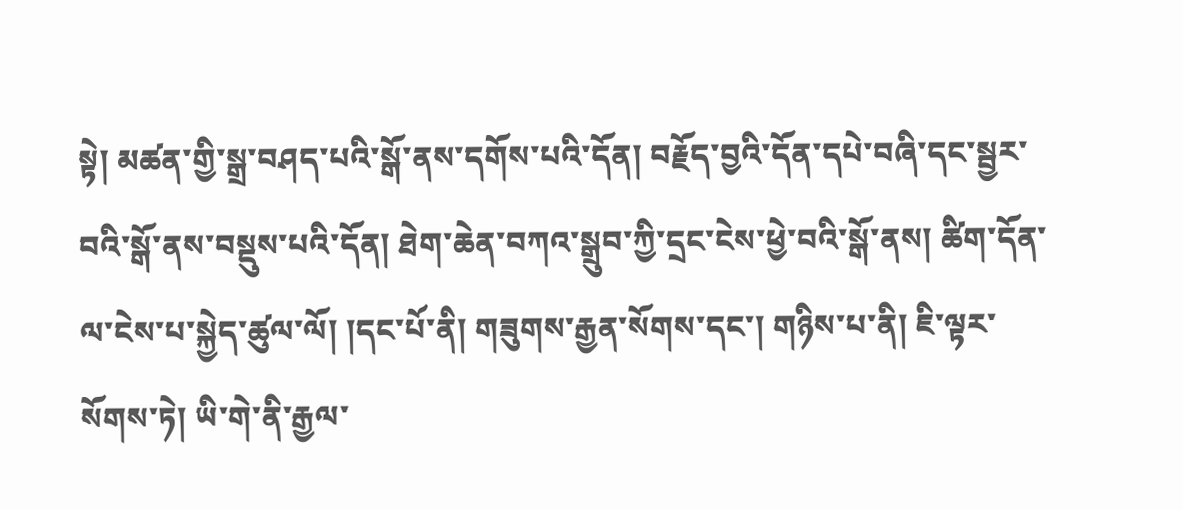སྟེ། མཚན་གྱི་སྒྲ་བཤད་པའི་སྒོ་ནས་དགོས་པའི་དོན། བརྗོད་བྱའི་དོན་དཔེ་བཞི་དང་སྦྱར་བའི་སྒོ་ནས་བསྡུས་པའི་དོན། ཐེག་ཆེན་བཀའ་སྒྲུབ་ཀྱི་དྲང་ངེས་ཕྱེ་བའི་སྒོ་ནས། ཚིག་དོན་ལ་ངེས་པ་སྐྱེད་ཚུལ་ལོ། །དང་པོ་ནི། གཟུགས་རྒྱན་སོགས་དང་། གཉིས་པ་ནི། ཇི་ལྟར་སོགས་ཏེ། ཡི་གེ་ནི་རྒྱལ་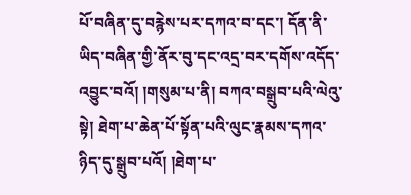པོ་བཞིན་དུ་བརྙེས་པར་དཀའ་བ་དང་། དོན་ནི་ཡིད་བཞིན་གྱི་ནོར་བུ་དང་འདྲ་བར་དགོས་འདོད་འབྱུང་བའོ། །གསུམ་པ་ནི། བཀའ་བསྒྲུབ་པའི་ལེའུ་སྟེ། ཐེག་པ་ཆེན་པོ་སྟོན་པའི་ལུང་རྣམས་དཀའ་ཉིད་དུ་སྒྲུབ་པའོ། །ཐེག་པ་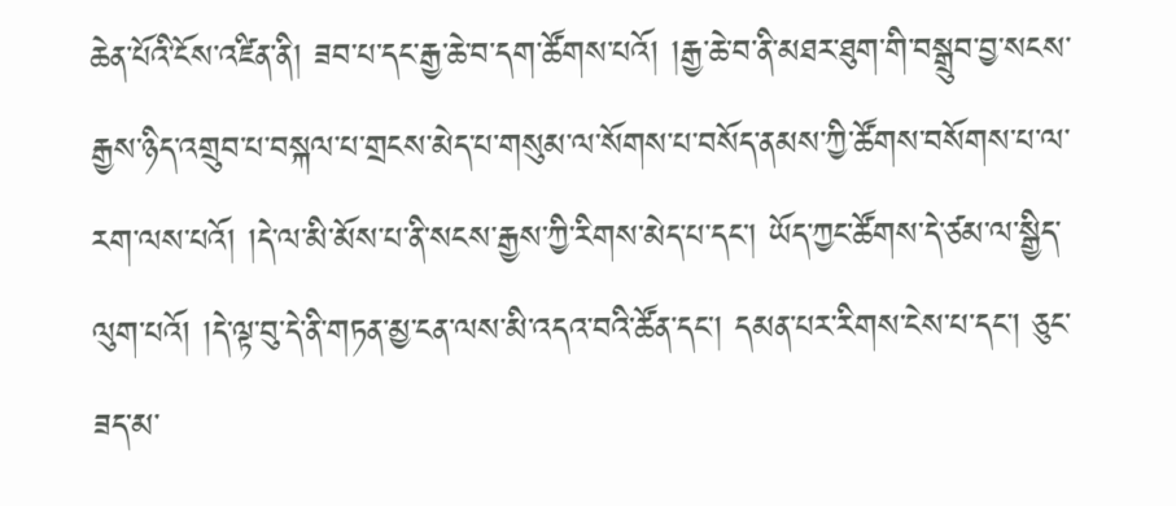ཆེན་པོའི་ངོས་འཛིན་ནི། ཟབ་པ་དང་རྒྱ་ཆེ་བ་དག་ཚོགས་པའོ། །རྒྱ་ཆེ་བ་ནི་མཐར་ཐུག་གི་བསྒྲུབ་བྱ་སངས་རྒྱས་ཉིད་འགྲུབ་པ་བསྐལ་པ་གྲངས་མེད་པ་གསུམ་ལ་སོགས་པ་བསོད་ནམས་ཀྱི་ཚོགས་བསོགས་པ་ལ་རག་ལས་པའོ། །དེ་ལ་མི་མོས་པ་ནི་སངས་རྒྱས་ཀྱི་རིགས་མེད་པ་དང་། ཡོད་ཀྱང་ཚོགས་དེ་ཙམ་ལ་སྒྱིད་ལུག་པའོ། །དེ་ལྟ་བུ་དེ་ནི་གཏན་མྱ་ངན་ལས་མི་འདའ་བའི་ཚོན་དང་། དམན་པར་རིགས་ངེས་པ་དང་། ཅུང་ཟད་མ་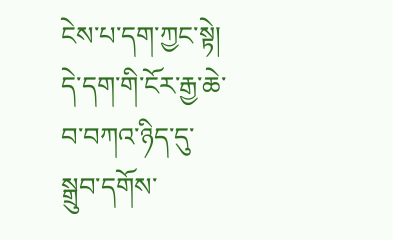ངེས་པ་དག་ཀྱང་སྟེ། དེ་དག་གི་ངོར་རྒྱ་ཆེ་བ་བཀའ་ཉིད་དུ་སྒྲུབ་དགོས་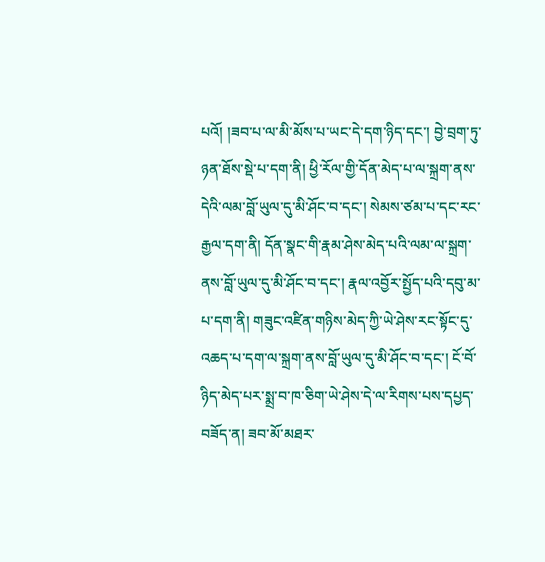པའོ། །ཟབ་པ་ལ་མི་མོས་པ་ཡང་དེ་དག་ཉིད་དང་། བྱེ་བྲག་ཏུ་ཉན་ཐོས་སྡེ་པ་དག་ནི། ཕྱི་རོལ་གྱི་དོན་མེད་པ་ལ་སྐྲག་ནས་དེའི་ལམ་བློ་ཡུལ་དུ་མི་ཤོང་བ་དང་། སེམས་ཙམ་པ་དང་རང་རྒྱལ་དག་ནི། དོན་སྣང་གི་རྣམ་ཤེས་མེད་པའི་ལམ་ལ་སྐྲག་ནས་བློ་ཡུལ་དུ་མི་ཤོང་བ་དང་། རྣལ་འབྱོར་སྤྱོད་པའི་དབུ་མ་པ་དག་ནི། གཟུང་འཛིན་གཉིས་མེད་ཀྱི་ཡེ་ཤེས་རང་སྟོང་དུ་འཆད་པ་དག་ལ་སྐྲག་ནས་བློ་ཡུལ་དུ་མི་ཤོང་བ་དང་། ངོ་བོ་ཉིད་མེད་པར་སྨྲ་བ་ཁ་ཅིག་ཡེ་ཤེས་དེ་ལ་རིགས་པས་དཔྱད་བཟོད་ན། ཟབ་མོ་མཐར་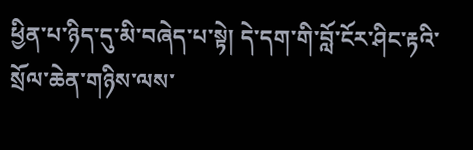ཕྱིན་པ་ཉིད་དུ་མི་བཞེད་པ་སྟེ། དེ་དག་གི་བློ་ངོར་ཤིང་རྟའི་སྲོལ་ཆེན་གཉིས་ལས་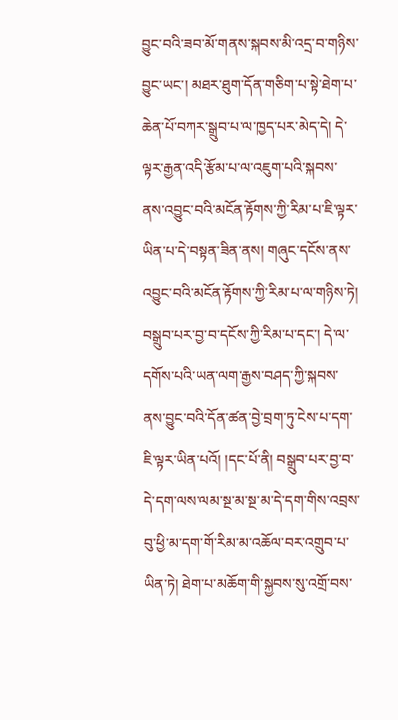བྱུང་བའི་ཟབ་མོ་གནས་སྐབས་མི་འདྲ་བ་གཉིས་བྱུང་ཡང་། མཐར་ཐུག་དོན་གཅིག་པ་སྟེ་ཐེག་པ་ཆེན་པོ་བཀར་སྒྲུབ་པ་ལ་ཁྱད་པར་མེད་དེ། དེ་ལྟར་རྒྱན་འདི་རྩོམ་པ་ལ་འཇུག་པའི་སྐབས་ནས་འབྱུང་བའི་མངོན་རྟོགས་ཀྱི་རིམ་པ་ཇི་ལྟར་ཡིན་པ་དེ་བསྟན་ཟིན་ནས། གཞུང་དངོས་ནས་འབྱུང་བའི་མངོན་རྟོགས་ཀྱི་རིམ་པ་ལ་གཉིས་ཏེ། བསྒྲུབ་པར་བྱ་བ་དངོས་ཀྱི་རིམ་པ་དང་། དེ་ལ་དགོས་པའི་ཡན་ལག་རྒྱས་བཤད་ཀྱི་སྐབས་ནས་བྱུང་བའི་དོན་ཚན་བྱེ་བྲག་ཏུ་ངེས་པ་དག་ཇི་ལྟར་ཡིན་པའོ། །དང་པོ་ནི། བསྒྲུབ་པར་བྱ་བ་དེ་དག་ལས་ལམ་སྔ་མ་སྔ་མ་དེ་དག་གིས་འབྲས་བུ་ཕྱི་མ་དག་གོ་རིམ་མ་འཆོལ་བར་འགྲུབ་པ་ཡིན་ཏེ། ཐེག་པ་མཆོག་གི་སྐྱབས་སུ་འགྲོ་བས་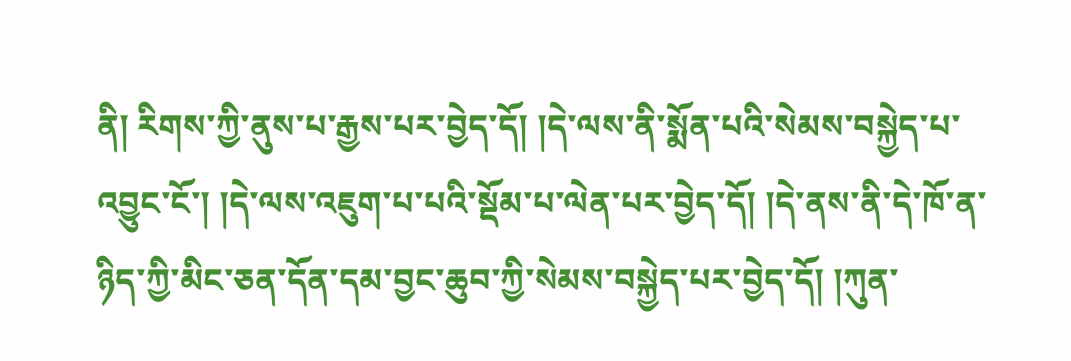ནི། རིགས་ཀྱི་ནུས་པ་རྒྱས་པར་བྱེད་དོ། །དེ་ལས་ནི་སྨོན་པའི་སེམས་བསྐྱེད་པ་འབྱུང་ངོ་། །དེ་ལས་འཇུག་པ་པའི་སྡོམ་པ་ལེན་པར་བྱེད་དོ། །དེ་ནས་ནི་དེ་ཁོ་ན་ཉིད་ཀྱི་མིང་ཅན་དོན་དམ་བྱང་ཆུབ་ཀྱི་སེམས་བསྐྱེད་པར་བྱེད་དོ། །ཀུན་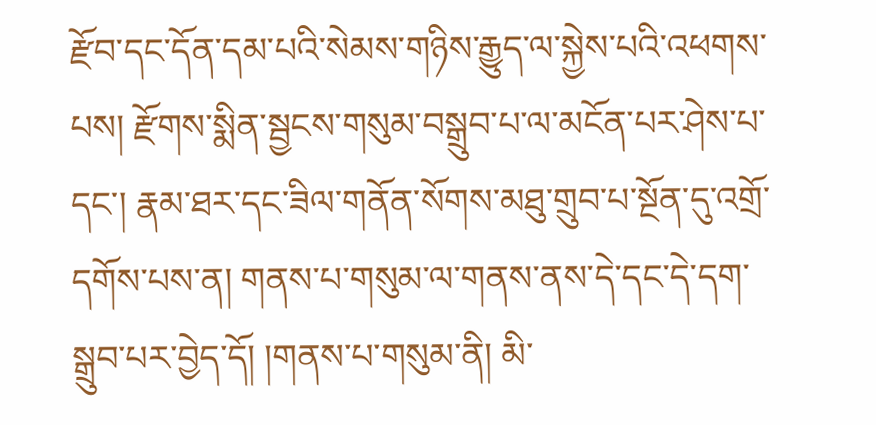རྫོབ་དང་དོན་དམ་པའི་སེམས་གཉིས་རྒྱུད་ལ་སྐྱེས་པའི་འཕགས་པས། རྫོགས་སྨིན་སྦྱངས་གསུམ་བསྒྲུབ་པ་ལ་མངོན་པར་ཤེས་པ་དང་། རྣམ་ཐར་དང་ཟིལ་གནོན་སོགས་མཐུ་གྲུབ་པ་སྔོན་དུ་འགྲོ་དགོས་པས་ན། གནས་པ་གསུམ་ལ་གནས་ནས་དེ་དང་དེ་དག་སྒྲུབ་པར་བྱེད་དོ། །གནས་པ་གསུམ་ནི། མི་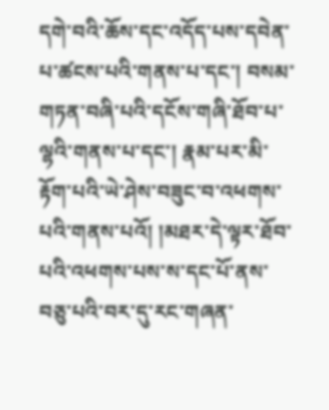དགེ་བའི་ཆོས་དང་འདོད་པས་དབེན་པ་ཚངས་པའི་གནས་པ་དང་། བསམ་གཏན་བཞི་པའི་དངོས་གཞི་ཐོབ་པ་ལྷའི་གནས་པ་དང་། རྣམ་པར་མི་རྟོག་པའི་ཡེ་ཤེས་བཟུང་བ་འཕགས་པའི་གནས་པའོ། །མཐར་དེ་ལྟར་ཐོབ་པའི་འཕགས་པས་ས་དང་པོ་ནས་བཅུ་པའི་བར་དུ་རང་གཞན་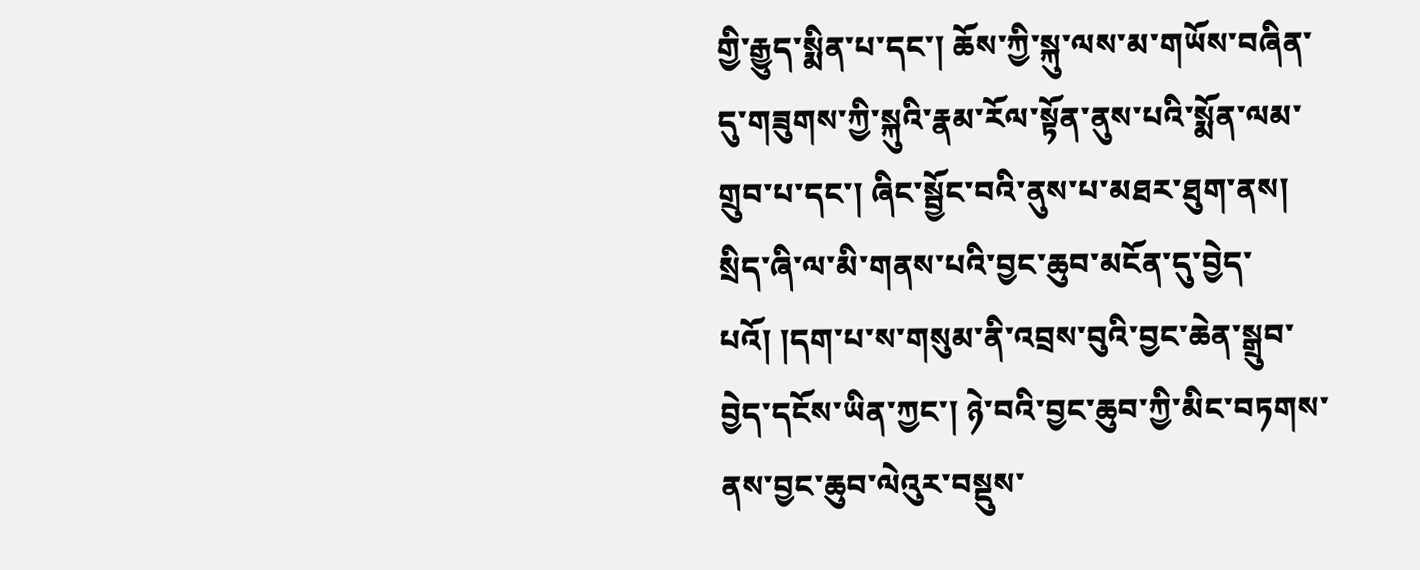གྱི་རྒྱུད་སྨིན་པ་དང་། ཆོས་ཀྱི་སྐུ་ལས་མ་གཡོས་བཞིན་དུ་གཟུགས་ཀྱི་སྐུའི་རྣམ་རོལ་སྟོན་ནུས་པའི་སྨོན་ལམ་གྲུབ་པ་དང་། ཞིང་སྦྱོང་བའི་ནུས་པ་མཐར་ཐུག་ནས། སྲིད་ཞི་ལ་མི་གནས་པའི་བྱང་ཆུབ་མངོན་དུ་བྱེད་པའོ། །དག་པ་ས་གསུམ་ནི་འབྲས་བུའི་བྱང་ཆེན་སྒྲུབ་བྱེད་དངོས་ཡིན་ཀྱང་། ཉེ་བའི་བྱང་ཆུབ་ཀྱི་མིང་བཏགས་ནས་བྱང་ཆུབ་ལེའུར་བསྡུས་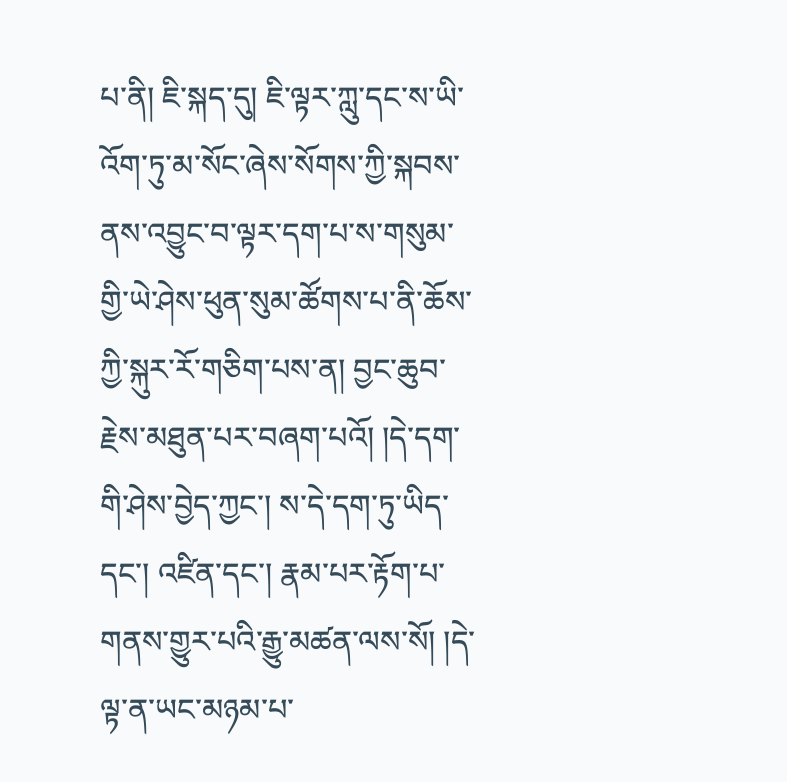པ་ནི། ཇི་སྐད་དུ། ཇི་ལྟར་ཀླུ་དང་ས་ཡི་འོག་ཏུ་མ་སོང་ཞེས་སོགས་ཀྱི་སྐབས་ནས་འབྱུང་བ་ལྟར་དག་པ་ས་གསུམ་གྱི་ཡེ་ཤེས་ཕུན་སུམ་ཚོགས་པ་ནི་ཆོས་ཀྱི་སྐུར་རོ་གཅིག་པས་ན། བྱང་ཆུབ་རྗེས་མཐུན་པར་བཞག་པའོ། །དེ་དག་གི་ཤེས་བྱེད་ཀྱང་། ས་དེ་དག་ཏུ་ཡིད་དང་། འཛིན་དང་། རྣམ་པར་རྟོག་པ་གནས་གྱུར་པའི་རྒྱུ་མཚན་ལས་སོ། །དེ་ལྟ་ན་ཡང་མཉམ་པ་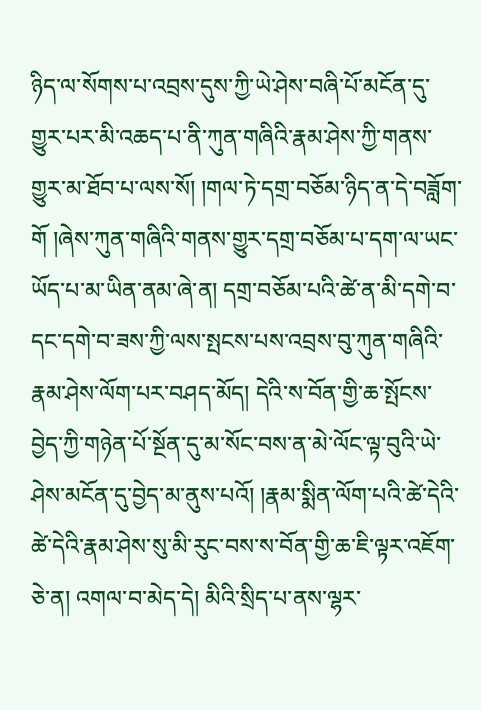ཉིད་ལ་སོགས་པ་འབྲས་དུས་ཀྱི་ཡེ་ཤེས་བཞི་པོ་མངོན་དུ་གྱུར་པར་མི་འཆད་པ་ནི་ཀུན་གཞིའི་རྣམ་ཤེས་ཀྱི་གནས་གྱུར་མ་ཐོབ་པ་ལས་སོ། །གལ་ཏེ་དགྲ་བཅོམ་ཉིད་ན་དེ་བཟློག་གོ །ཞེས་ཀུན་གཞིའི་གནས་གྱུར་དགྲ་བཅོམ་པ་དག་ལ་ཡང་ཡོད་པ་མ་ཡིན་ནམ་ཞེ་ན། དགྲ་བཅོམ་པའི་ཚེ་ན་མི་དགེ་བ་དང་དགེ་བ་ཟས་ཀྱི་ལས་སྤངས་པས་འབྲས་བུ་ཀུན་གཞིའི་རྣམ་ཤེས་ལོག་པར་བཤད་མོད། དེའི་ས་བོན་གྱི་ཆ་སྤོངས་བྱེད་ཀྱི་གཉེན་པོ་སྔོན་དུ་མ་སོང་བས་ན་མེ་ལོང་ལྟ་བུའི་ཡེ་ཤེས་མངོན་དུ་བྱེད་མ་ནུས་པའོ། །རྣམ་སྨིན་ལོག་པའི་ཚེ་དེའི་ཚེ་དེའི་རྣམ་ཤེས་སུ་མི་རུང་བས་ས་བོན་གྱི་ཆ་ཇི་ལྟར་འཇོག་ཅེ་ན། འགལ་བ་མེད་དེ། མིའི་སྲིད་པ་ནས་ལྷར་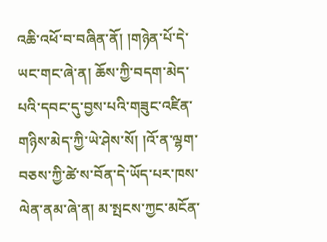འཆི་འཕོ་བ་བཞིན་ནོ། །གཉེན་པོ་དེ་ཡང་གང་ཞེ་ན། ཆོས་ཀྱི་བདག་མེད་པའི་དབང་དུ་བྱས་པའི་གཟུང་འཛིན་གཉིས་མེད་ཀྱི་ཡེ་ཤེས་སོ། །འོ་ན་ལྷག་བཅས་ཀྱི་ཚེ་ས་བོན་དེ་ཡོད་པར་ཁས་ལེན་ནམ་ཞེ་ན། མ་སྤངས་ཀྱང་མངོན་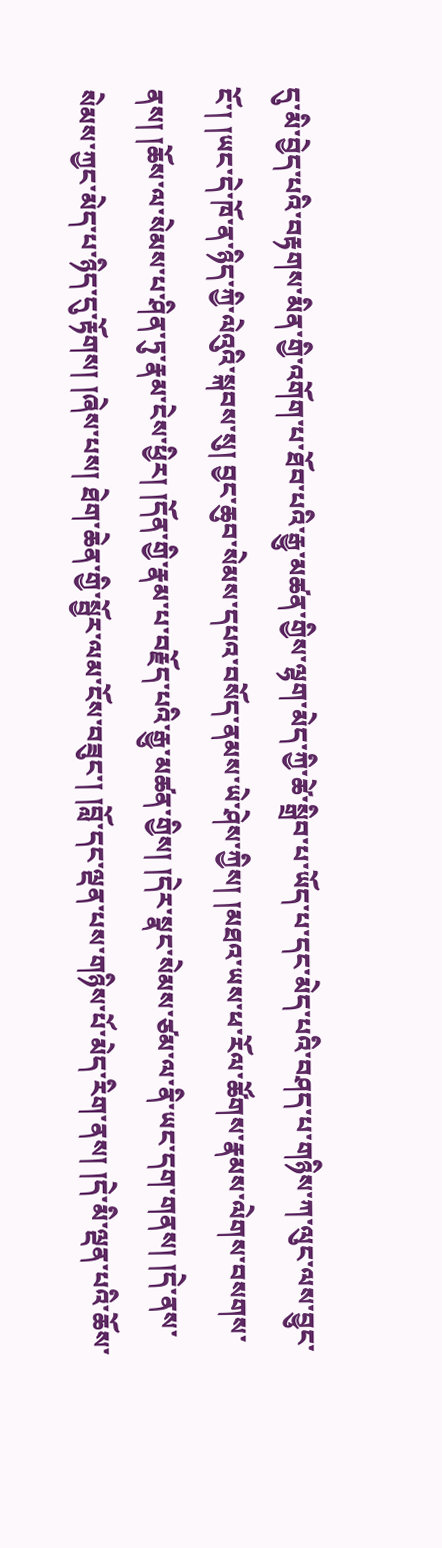དུ་མི་བྱེད་པའི་བརྟགས་མིན་གྱི་འགོག་པ་ཐོབ་པའི་རྒྱུ་མཚན་གྱིས་ལྷག་མེད་ཀྱི་ཚེ་སྒྲིབ་པ་ཡོད་པ་དང་མེད་པའི་བཤད་པ་གཉིས་ཀ་ལུང་ལས་བྱུང་ངོ་། །ཡང་དེ་ཁོ་ན་ཉིད་ཀྱི་ལེའུའི་སྐབས་སུ། བྱང་ཆུབ་སེམས་དཔའ་བསོད་ནམས་ཡེ་ཤེས་ཀྱིས། །མཐའ་ཡས་ཕ་རོལ་ཚོགས་རྣམས་ལེགས་བསགས་ནས། །ཆོས་ལ་སེམས་པ་ཤིན་ཏུ་རྣམ་ངེས་ཕྱིར། །དོན་གྱི་རྣམ་པ་བརྗོད་པའི་རྒྱུ་མཚན་གྱིས། །དེར་སྣང་སེམས་ཙམ་ལ་ནི་ཡང་དག་གནས། །དེ་ནས་སེམས་ཀྱང་མེད་པ་ཉིད་དུ་རྟོགས། །ཞེས་པས། ཐེག་ཆེན་གྱི་སྦྱོར་ལམ་ངོས་བཟུང་། །བློ་དང་ལྡན་པས་གཉིས་པོ་མེད་རིག་ནས། །དེ་མི་ལྡན་པའི་ཆོས་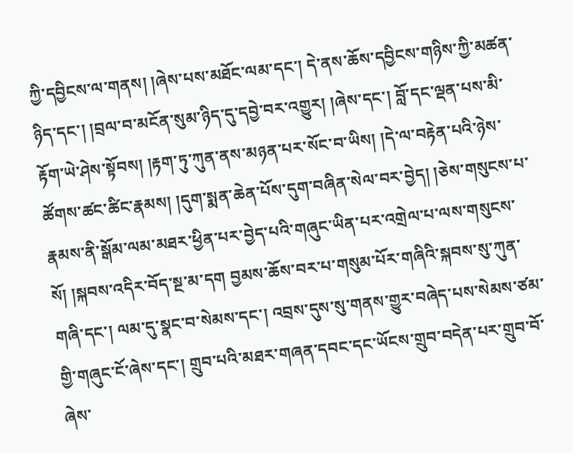ཀྱི་དབྱིངས་ལ་གནས། །ཞེས་པས་མཐོང་ལམ་དང་། དེ་ནས་ཆོས་དབྱིངས་གཉིས་ཀྱི་མཚན་ཉིད་དང་། །བྲལ་བ་མངོན་སུམ་ཉིད་དུ་དབྱེ་བར་འགྱུར། །ཞེས་དང་། བློ་དང་ལྡན་པས་མི་རྟོག་ཡེ་ཤེས་སྟོབས། །རྟག་ཏུ་ཀུན་ནས་མཉན་པར་སོང་བ་ཡིས། །དེ་ལ་བརྟེན་པའི་ཉེས་ཚོགས་ཚང་ཚིང་རྣམས། །དུག་སྨན་ཆེན་པོས་དུག་བཞིན་སེལ་བར་བྱེད། །ཅེས་གསུངས་པ་རྣམས་ནི་སྒོམ་ལམ་མཐར་ཕྱིན་པར་བྱེད་པའི་གཞུང་ཡིན་པར་འགྲེལ་པ་ལས་གསུངས་སོ། །སྐབས་འདིར་བོད་སྔ་མ་དག བྱམས་ཆོས་བར་པ་གསུམ་པོར་གཞིའི་སྐབས་སུ་ཀུན་གཞི་དང་། ལམ་དུ་སྣང་བ་སེམས་དང་། འབྲས་དུས་སུ་གནས་གྱུར་བཞེད་པས་སེམས་ཙམ་གྱི་གཞུང་ངོ་ཞེས་དང་། གྲུབ་པའི་མཐར་གཞན་དབང་དང་ཡོངས་གྲུབ་བདེན་པར་གྲུབ་བོ་ཞེས་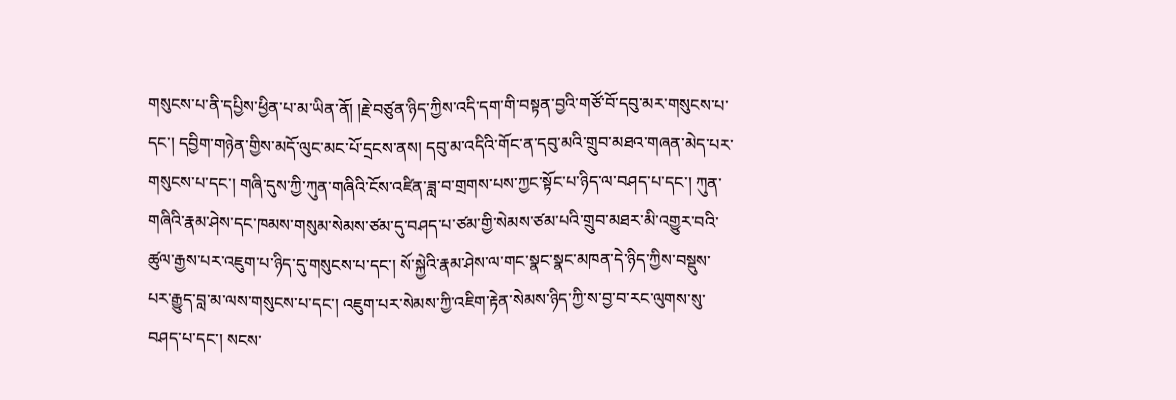གསུངས་པ་ནི་དཔྱིས་ཕྱིན་པ་མ་ཡིན་ནོ། །རྗེ་བཙུན་ཉིད་ཀྱིས་འདི་དག་གི་བསྟན་བྱའི་གཙོ་བོ་དབུ་མར་གསུངས་པ་དང་། དབྱིག་གཉེན་གྱིས་མདོ་ལུང་མང་པོ་དྲངས་ནས། དབུ་མ་འདིའི་གོང་ན་དབུ་མའི་གྲུབ་མཐའ་གཞན་མེད་པར་གསུངས་པ་དང་། གཞི་དུས་ཀྱི་ཀུན་གཞིའི་ངོས་འཛིན་ཟླ་བ་གྲགས་པས་ཀྱང་སྟོང་པ་ཉིད་ལ་བཤད་པ་དང་། ཀུན་གཞིའི་རྣམ་ཤེས་དང་ཁམས་གསུམ་སེམས་ཙམ་དུ་བཤད་པ་ཙམ་གྱི་སེམས་ཙམ་པའི་གྲུབ་མཐར་མི་འགྱུར་བའི་ཚུལ་རྒྱས་པར་འཇུག་པ་ཉིད་དུ་གསུངས་པ་དང་། སོ་སྐྱེའི་རྣམ་ཤེས་ལ་གང་སྣང་སྣང་མཁན་དེ་ཉིད་ཀྱིས་བསྡུས་པར་རྒྱུད་བླ་མ་ལས་གསུངས་པ་དང་། འཇུག་པར་སེམས་ཀྱི་འཇིག་རྟེན་སེམས་ཉིད་ཀྱི་ས་བྱ་བ་རང་ལུགས་སུ་བཤད་པ་དང་། སངས་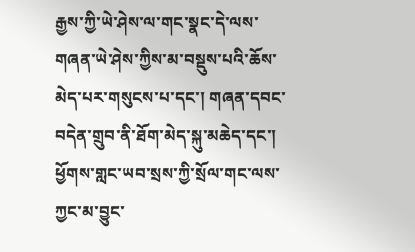རྒྱས་ཀྱི་ཡེ་ཤེས་ལ་གང་སྣང་དེ་ལས་གཞན་ཡེ་ཤེས་ཀྱིས་མ་བསྡུས་པའི་ཆོས་མེད་པར་གསུངས་པ་དང་། གཞན་དབང་བདེན་གྲུབ་ནི་ཐོག་མེད་སྐུ་མཆེད་དང་། ཕྱོགས་གླང་ཡབ་སྲས་ཀྱི་སྲོལ་གང་ལས་ཀྱང་མ་བྱུང་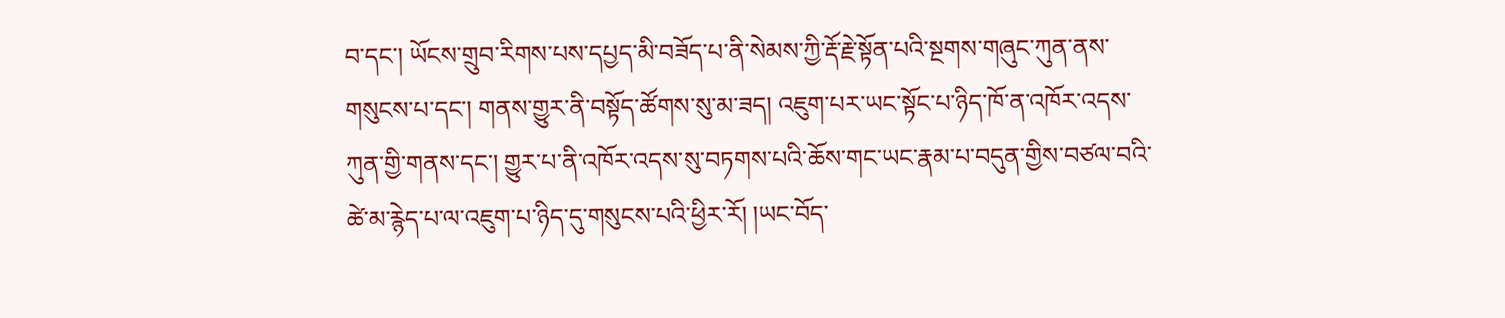བ་དང་། ཡོངས་གྲུབ་རིགས་པས་དཔྱད་མི་བཟོད་པ་ནི་སེམས་ཀྱི་རྡོ་རྗེ་སྟོན་པའི་སྔགས་གཞུང་ཀུན་ནས་གསུངས་པ་དང་། གནས་གྱུར་ནི་བསྟོད་ཚོགས་སུ་མ་ཟད། འཇུག་པར་ཡང་སྟོང་པ་ཉིད་ཁོ་ན་འཁོར་འདས་ཀུན་གྱི་གནས་དང་། གྱུར་པ་ནི་འཁོར་འདས་སུ་བཏགས་པའི་ཆོས་གང་ཡང་རྣམ་པ་བདུན་གྱིས་བཙལ་བའི་ཚེ་མ་རྙེད་པ་ལ་འཇུག་པ་ཉིད་དུ་གསུངས་པའི་ཕྱིར་རོ། །ཡང་བོད་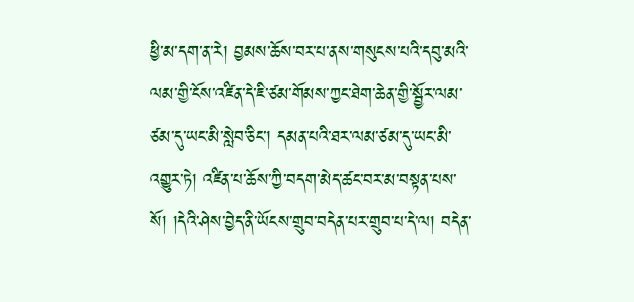ཕྱི་མ་དག་ན་རེ། བྱམས་ཆོས་བར་པ་ནས་གསུངས་པའི་དབུ་མའི་ལམ་གྱི་ངོས་འཛིན་དེ་ཇི་ཙམ་གོམས་ཀྱང་ཐེག་ཆེན་གྱི་སྦྱོར་ལམ་ཙམ་དུ་ཡང་མི་སླེབ་ཅིང་། དམན་པའི་ཐར་ལམ་ཙམ་དུ་ཡང་མི་འགྱུར་ཏེ། འཛིན་པ་ཆོས་ཀྱི་བདག་མེད་ཚང་བར་མ་བསྟན་པས་སོ། །དེའི་ཤེས་བྱེད་ནི་ཡོངས་གྲུབ་བདེན་པར་གྲུབ་པ་དེ་ལ། བདེན་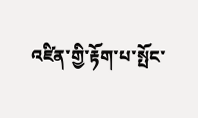འཛིན་གྱི་རྟོག་པ་སྤོང་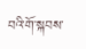བའི་གོ་སྐབས་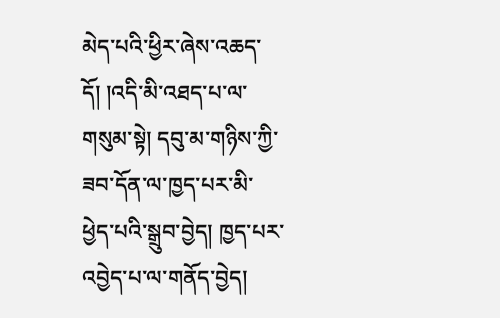མེད་པའི་ཕྱིར་ཞེས་འཆད་དོ། །འདི་མི་འཐད་པ་ལ་གསུམ་སྟེ། དབུ་མ་གཉིས་ཀྱི་ཟབ་དོན་ལ་ཁྱད་པར་མི་ཕྱེད་པའི་སྒྲུབ་བྱེད། ཁྱད་པར་འབྱེད་པ་ལ་གནོད་བྱེད།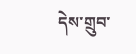དེས་གྲུབ་